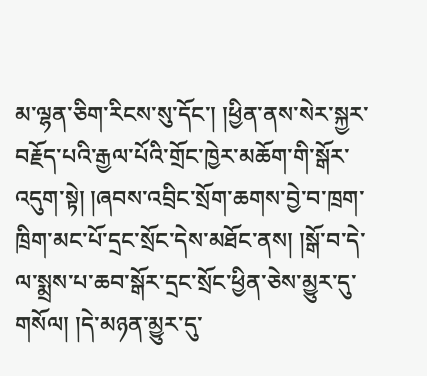མ་ལྷན་ཅིག་རིངས་སུ་དོང་། །ཕྱིན་ནས་སེར་སྐྱར་བརྗོད་པའི་རྒྱལ་པོའི་གྲོང་ཁྱེར་མཆོག་གི་སྒོར་འདུག་སྟེ། །ཞབས་འབྲིང་སྲོག་ཆགས་བྱེ་བ་ཁྲག་ཁྲིག་མང་པོ་དྲང་སྲོང་དེས་མཐོང་ནས། །སྒོ་བ་དེ་ལ་སྨྲས་པ་ཆབ་སྒོར་དྲང་སྲོང་ཕྱིན་ཅེས་མྱུར་དུ་གསོལ། །དེ་མཉན་མྱུར་དུ་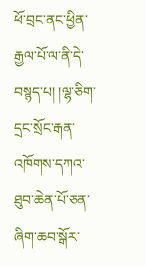ཕོ་བྲང་ནང་ཕྱིན་རྒྱལ་པོ་ལ་ནི་དེ་བསྙད་པ། །ལྷ་ཅིག་དྲང་སྲོང་རྒན་འཁོགས་དཀའ་ཐུབ་ཆེན་པོ་ཅན་ཞིག་ཆབ་སྒོར་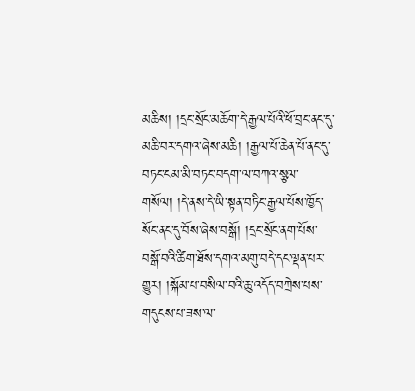མཆིས། །དྲང་སྲོང་མཆོག་དེ་རྒྱལ་པོའི་ཕོ་བྲང་ནང་དུ་མཆི་བར་དགའ་ཞེས་མཆི། །རྒྱལ་པོ་ཆེན་པོ་ནང་དུ་བཏང་ངམ་མི་བཏང་བདག་ལ་བཀའ་སྩལ་གསོལ། །དེ་ནས་དེ་ཡི་སྟན་བཏིང་རྒྱལ་པོས་ཁྱོད་སོང་ནང་དུ་བོས་ཞེས་བསྒོ། །དྲང་སྲོང་ནག་པོས་བསྒོ་བའི་ཚིག་ཐོས་དགའ་མགུ་བདེ་དང་ལྡན་པར་གྱུར། །སྐོམ་པ་བསིལ་བའི་ཆུ་འདོད་བཀྲེས་པས་གདུངས་པ་ཟས་ལ་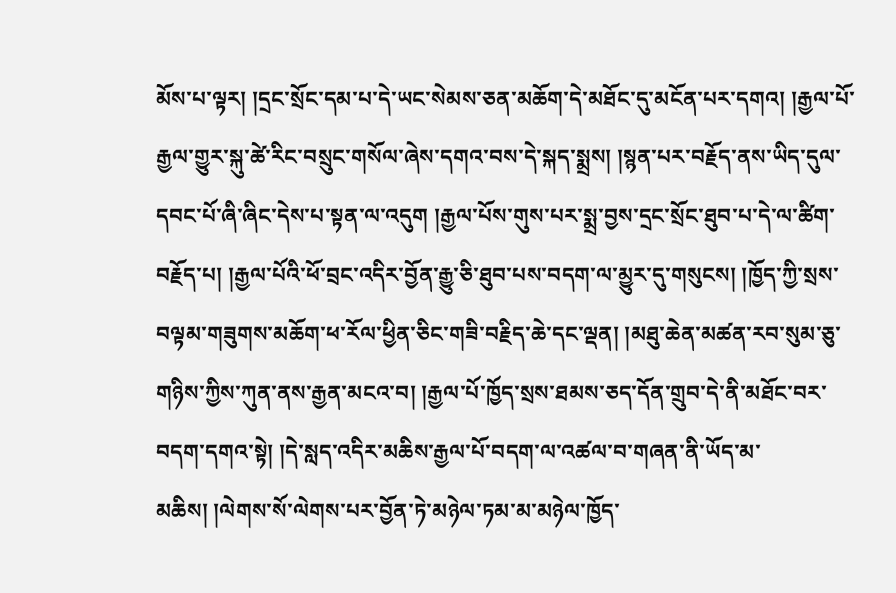མོས་པ་ལྟར། །དྲང་སྲོང་དམ་པ་དེ་ཡང་སེམས་ཅན་མཆོག་དེ་མཐོང་དུ་མངོན་པར་དགའ། །རྒྱལ་པོ་རྒྱལ་གྱུར་སྐུ་ཚེ་རིང་བསྲུང་གསོལ་ཞེས་དགའ་བས་དེ་སྐད་སྨྲས། །སྙན་པར་བརྗོད་ནས་ཡིད་དུལ་དབང་པོ་ཞི་ཞིང་དེས་པ་སྟན་ལ་འདུག །རྒྱལ་པོས་གུས་པར་སྨྲ་བྱས་དྲང་སྲོང་ཐུབ་པ་དེ་ལ་ཚིག་བརྗོད་པ། །རྒྱལ་པོའི་ཕོ་བྲང་འདིར་བྱོན་རྒྱུ་ཅི་ཐུབ་པས་བདག་ལ་མྱུར་དུ་གསུངས། །ཁྱོད་ཀྱི་སྲས་བལྟམ་གཟུགས་མཆོག་ཕ་རོལ་ཕྱིན་ཅིང་གཟི་བརྗིད་ཆེ་དང་ལྡན། །མཐུ་ཆེན་མཚན་རབ་སུམ་ཅུ་གཉིས་ཀྱིས་ཀུན་ནས་རྒྱན་མངའ་བ། །རྒྱལ་པོ་ཁྱོད་སྲས་ཐམས་ཅད་དོན་གྲུབ་དེ་ནི་མཐོང་བར་བདག་དགའ་སྟེ། །དེ་སླད་འདིར་མཆིས་རྒྱལ་པོ་བདག་ལ་འཚལ་བ་གཞན་ནི་ཡོད་མ་མཆིས། །ལེགས་སོ་ལེགས་པར་བྱོན་ཏེ་མཉེལ་ཏམ་མ་མཉེལ་ཁྱོད་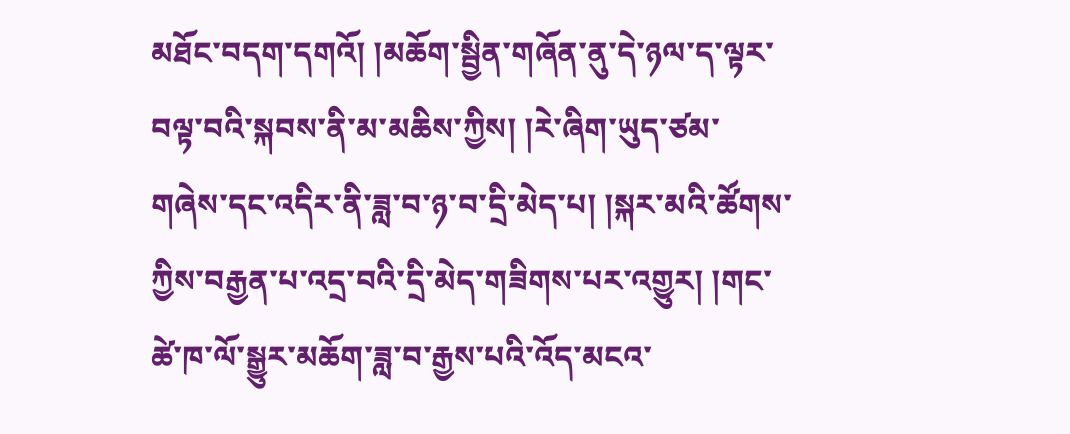མཐོང་བདག་དགའོ། །མཆོག་སྦྱིན་གཞོན་ནུ་དེ་ཉལ་ད་ལྟར་བལྟ་བའི་སྐབས་ནི་མ་མཆིས་ཀྱིས། །རེ་ཞིག་ཡུད་ཙམ་གཞེས་དང་འདིར་ནི་ཟླ་བ་ཉ་བ་དྲི་མེད་པ། །སྐར་མའི་ཚོགས་ཀྱིས་བརྒྱན་པ་འདྲ་བའི་དྲི་མེད་གཟིགས་པར་འགྱུར། །གང་ཚེ་ཁ་ལོ་སྒྱུར་མཆོག་ཟླ་བ་རྒྱས་པའི་འོད་མངའ་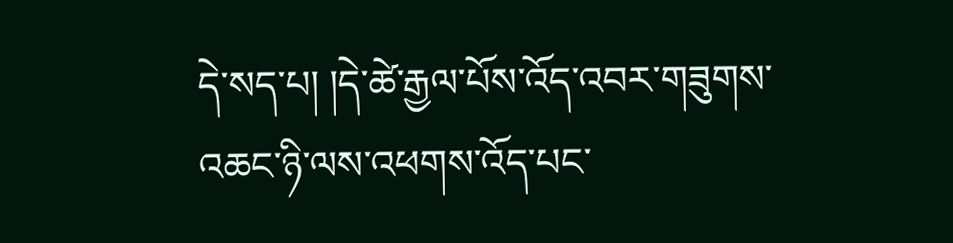དེ་སད་པ། །དེ་ཚེ་རྒྱལ་པོས་འོད་འབར་གཟུགས་འཆང་ཉི་ལས་འཕགས་འོད་པང་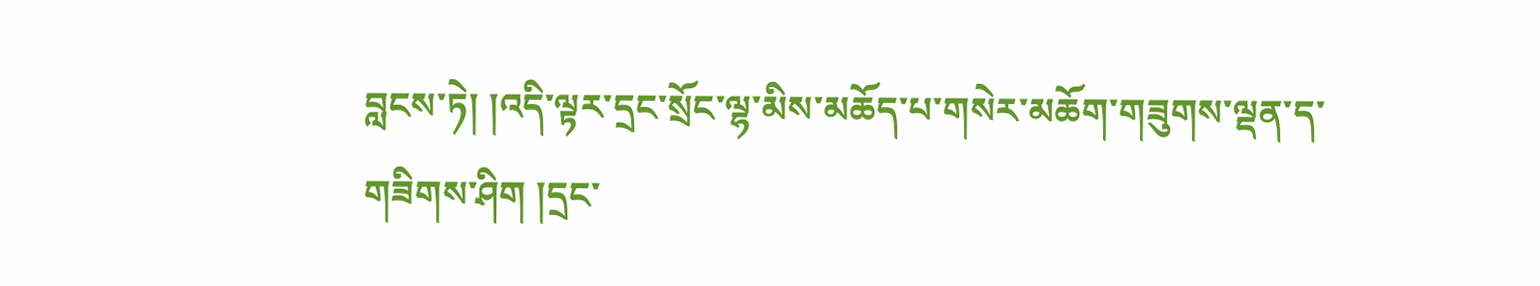བླངས་ཏེ། །འདི་ལྟར་དྲང་སྲོང་ལྷ་མིས་མཆོད་པ་གསེར་མཆོག་གཟུགས་ལྡན་ད་གཟིགས་ཤིག །དྲང་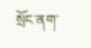སྲོང་ནག་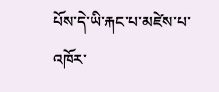པོས་དེ་ཡི་རྐང་པ་མཛེས་པ་འཁོར་